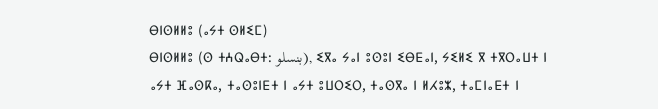ⴱⵏⵙⵍⵍⵓ (ⴰⵢⵜ ⵙⵍⵉⵎ)
ⴱⵏⵙⵍⵍⵓ (ⵙ ⵜⵄⵕⴰⴱⵜ: بنسلو), ⵉⴳⴰ ⵢⴰⵏ ⵓⵙⵓⵏ ⵉⴱⴹⴰⵏ, ⵢⵉⵍⵉ ⴳ ⵜⴳⵔⴰⵡⵜ ⵏ ⴰⵢⵜ ⴼⴰⵙⴽⴰ, ⵜⴰⵙⵓⵏⴹⵜ ⵏ ⴰⵢⵜ ⵓⵡⵔⵉⵔ, ⵜⴰⵙⴳⴰ ⵏ ⵍⵃⵓⵣ, ⵜⴰⵎⵏⴰⴹⵜ ⵏ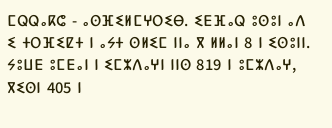ⵎⵕⵕⴰⴽⵛ - ⴰⵙⴼⵉⵍⵎⵖⵔⵉⴱ. ⵉⴹⴼⴰⵕ ⵓⵙⵓⵏ ⴰⴷ ⵉ ⵜⵔⴼⵉⵇⵜ ⵏ ⴰⵢⵜ ⵙⵍⵉⵎ ⵏⵏⴰ ⴳ ⵍⵍⴰⵏ 8 ⵏ ⵉⵙⵓⵏⵏ. ⵢⵓⵡⴹ ⵓⵎⴹⴰⵏ ⵏ ⵉⵎⵣⴷⴰⵖⵏ ⵏⵏⵙ 819 ⵏ ⵓⵎⵣⴷⴰⵖ, ⴳⵉⵙⵏ 405 ⵏ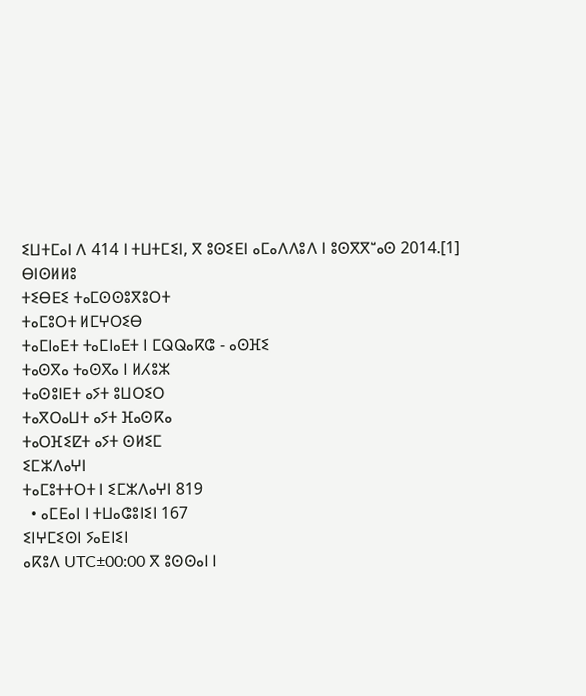ⵉⵡⵜⵎⴰⵏ ⴷ 414 ⵏ ⵜⵡⵜⵎⵉⵏ, ⴳ ⵓⵙⵉⴹⵏ ⴰⵎⴰⴷⴷⵓⴷ ⵏ ⵓⵙⴳⴳⵯⴰⵙ 2014.[1]
ⴱⵏⵙⵍⵍⵓ
ⵜⵉⴱⴹⵉ ⵜⴰⵎⵙⵙⵓⴳⵓⵔⵜ
ⵜⴰⵎⵓⵔⵜ ⵍⵎⵖⵔⵉⴱ
ⵜⴰⵎⵏⴰⴹⵜ ⵜⴰⵎⵏⴰⴹⵜ ⵏ ⵎⵕⵕⴰⴽⵛ - ⴰⵙⴼⵉ
ⵜⴰⵙⴳⴰ ⵜⴰⵙⴳⴰ ⵏ ⵍⵃⵓⵣ
ⵜⴰⵙⵓⵏⴹⵜ ⴰⵢⵜ ⵓⵡⵔⵉⵔ
ⵜⴰⴳⵔⴰⵡⵜ ⴰⵢⵜ ⴼⴰⵙⴽⴰ
ⵜⴰⵔⴼⵉⵇⵜ ⴰⵢⵜ ⵙⵍⵉⵎ
ⵉⵎⵣⴷⴰⵖⵏ
ⵜⴰⵎⵓⵜⵜⵔⵜ ⵏ ⵉⵎⵣⴷⴰⵖⵏ 819
  • ⴰⵎⴹⴰⵏ ⵏ ⵜⵡⴰⵛⵓⵏⵉⵏ 167
ⵉⵏⵖⵎⵉⵙⵏ ⵢⴰⴹⵏⵉⵏ
ⴰⴽⵓⴷ UTC±00:00 ⴳ ⵓⵙⵙⴰⵏ ⵏ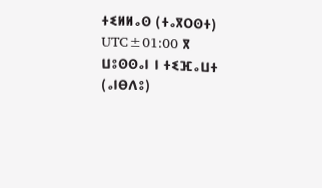ⵜⵉⵍⵍⴰⵙ (ⵜⴰⴳⵔⵙⵜ)
UTC±01:00 ⴳ ⵡⵓⵙⵙⴰⵏ ⵏ ⵜⵉⴼⴰⵡⵜ (ⴰⵏⴱⴷⵓ)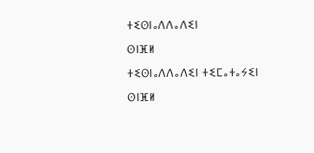ⵜⵉⵙⵏⴰⴷⴷⴰⴷⵉⵏ
ⵙⵏⴼⵍ
ⵜⵉⵙⵏⴰⴷⴷⴰⴷⵉⵏ ⵜⵉⵎⴰⵜⴰⵢⵉⵏ
ⵙⵏⴼⵍ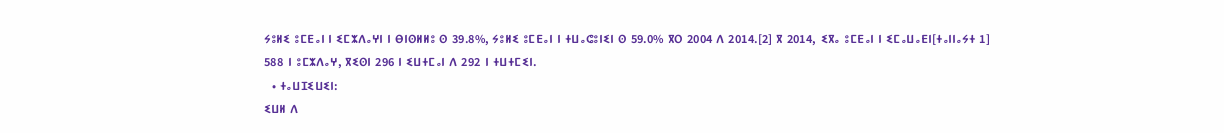ⵢⵓⵍⵉ ⵓⵎⴹⴰⵏ ⵏ ⵉⵎⵣⴷⴰⵖⵏ ⵏ ⴱⵏⵙⵍⵍⵓ ⵙ 39.8%, ⵢⵓⵍⵉ ⵓⵎⴹⴰⵏ ⵏ ⵜⵡⴰⵛⵓⵏⵉⵏ ⵙ 59.0% ⴳⵔ 2004 ⴷ 2014.[2] ⴳ 2014, ⵉⴳⴰ ⵓⵎⴹⴰⵏ ⵏ ⵉⵎⴰⵡⴰⴹⵏ[ⵜⴰⵏⵏⴰⵢⵜ 1] 588 ⵏ ⵓⵎⵣⴷⴰⵖ, ⴳⵉⵙⵏ 296 ⵏ ⵉⵡⵜⵎⴰⵏ ⴷ 292 ⵏ ⵜⵡⵜⵎⵉⵏ.
  • ⵜⴰⵡⵊⵉⵡⵉⵏ:
ⵉⵡⵍ ⴷ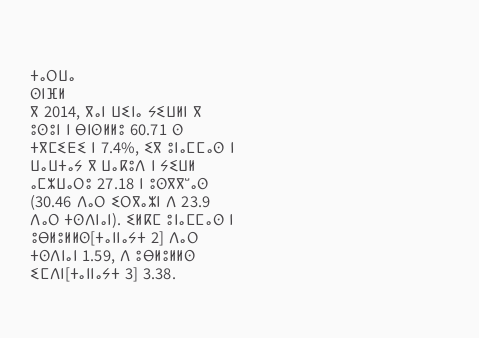ⵜⴰⵔⵡⴰ
ⵙⵏⴼⵍ
ⴳ 2014, ⴳⴰⵏ ⵡⵉⵏⴰ ⵢⵉⵡⵍⵏ ⴳ ⵓⵙⵓⵏ ⵏ ⴱⵏⵙⵍⵍⵓ 60.71 ⵙ ⵜⴳⵎⵉⴹⵉ ⵏ 7.4%, ⵉⴳ ⵓⵏⴰⵎⵎⴰⵙ ⵏ ⵡⴰⵡⵜⴰⵢ ⴳ ⵡⴰⴽⵓⴷ ⵏ ⵢⵉⵡⵍ ⴰⵎⵣⵡⴰⵔⵓ 27.18 ⵏ ⵓⵙⴳⴳⵯⴰⵙ (30.46 ⴷⴰⵔ ⵉⵔⴳⴰⵣⵏ ⴷ 23.9 ⴷⴰⵔ ⵜⵙⴷⵏⴰⵏ). ⵉⵍⴽⵎ ⵓⵏⴰⵎⵎⴰⵙ ⵏ ⵓⴱⵍⵓⵍⵍⵙ[ⵜⴰⵏⵏⴰⵢⵜ 2] ⴷⴰⵔ ⵜⵙⴷⵏⴰⵏ 1.59, ⴷ ⵓⴱⵍⵓⵍⵍⵙ ⵉⵎⴷⵏ[ⵜⴰⵏⵏⴰⵢⵜ 3] 3.38.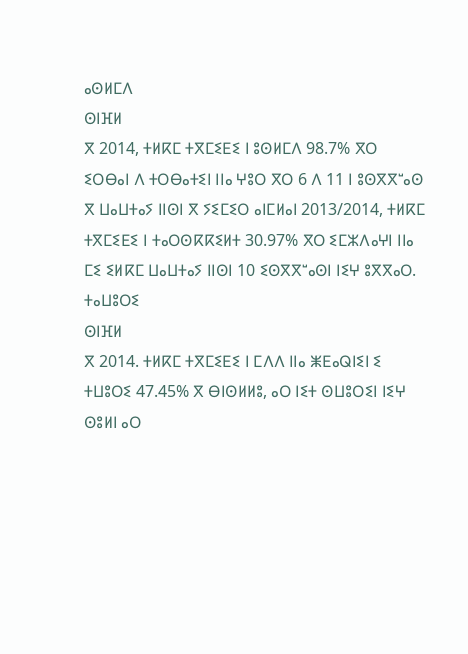ⴰⵙⵍⵎⴷ
ⵙⵏⴼⵍ
ⴳ 2014, ⵜⵍⴽⵎ ⵜⴳⵎⵉⴹⵉ ⵏ ⵓⵙⵍⵎⴷ 98.7% ⴳⵔ ⵉⵔⴱⴰⵏ ⴷ ⵜⵔⴱⴰⵜⵉⵏ ⵏⵏⴰ ⵖⵓⵔ ⴳⵔ 6 ⴷ 11 ⵏ ⵓⵙⴳⴳⵯⴰⵙ ⴳ ⵡⴰⵡⵜⴰⵢ ⵏⵏⵙⵏ ⴳ ⵢⵉⵎⵉⵔ ⴰⵏⵎⵍⴰⵏ 2013/2014, ⵜⵍⴽⵎ ⵜⴳⵎⵉⴹⵉ ⵏ ⵜⴰⵔⵙⴽⴽⵉⵍⵜ 30.97% ⴳⵔ ⵉⵎⵣⴷⴰⵖⵏ ⵏⵏⴰ ⵎⵉ ⵉⵍⴽⵎ ⵡⴰⵡⵜⴰⵢ ⵏⵏⵙⵏ 10 ⵉⵙⴳⴳⵯⴰⵙⵏ ⵏⵉⵖ ⵓⴳⴳⴰⵔ.
ⵜⴰⵡⵓⵔⵉ
ⵙⵏⴼⵍ
ⴳ 2014. ⵜⵍⴽⵎ ⵜⴳⵎⵉⴹⵉ ⵏ ⵎⴷⴷ ⵏⵏⴰ ⵥⴹⴰⵕⵏⵉⵏ ⵉ ⵜⵡⵓⵔⵉ 47.45% ⴳ ⴱⵏⵙⵍⵍⵓ, ⴰⵔ ⵏⵉⵜ ⵙⵡⵓⵔⵉⵏ ⵏⵉⵖ ⵙⵓⵍⵏ ⴰⵔ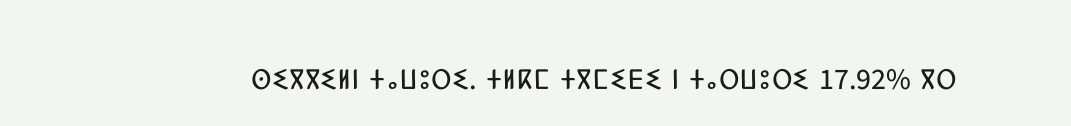ⵙⵉⴳⴳⵉⵍⵏ ⵜⴰⵡⵓⵔⵉ. ⵜⵍⴽⵎ ⵜⴳⵎⵉⴹⵉ ⵏ ⵜⴰⵔⵡⵓⵔⵉ 17.92% ⴳⵔ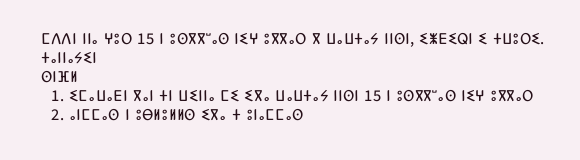ⵎⴷⴷⵏ ⵏⵏⴰ ⵖⵓⵔ 15 ⵏ ⵓⵙⴳⴳⵯⴰⵙ ⵏⵉⵖ ⵓⴳⴳⴰⵔ ⴳ ⵡⴰⵡⵜⴰⵢ ⵏⵏⵙⵏ, ⵉⵥⴹⵉⵕⵏ ⵉ ⵜⵡⵓⵔⵉ.
ⵜⴰⵏⵏⴰⵢⵉⵏ
ⵙⵏⴼⵍ
  1. ⵉⵎⴰⵡⴰⴹⵏ ⴳⴰⵏ ⵜⵏ ⵡⵉⵏⵏⴰ ⵎⵉ ⵉⴳⴰ ⵡⴰⵡⵜⴰⵢ ⵏⵏⵙⵏ 15 ⵏ ⵓⵙⴳⴳⵯⴰⵙ ⵏⵉⵖ ⵓⴳⴳⴰⵔ
  2. ⴰⵏⵎⵎⴰⵙ ⵏ ⵓⴱⵍⵓⵍⵍⵙ ⵉⴳⴰ ⵜ ⵓⵏⴰⵎⵎⴰⵙ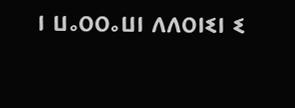ⵏ ⵡⴰⵔⵔⴰⵡⵏ ⴷⴷⵔⵏⵉⵏ ⵉ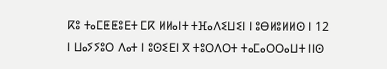ⴽⵓ ⵜⴰⵎⵟⵟⵓⴹⵜ ⵎⴽ ⵍⵍⴰⵏⵜ ⵜⴼⴰⴷⵉⵡⵉⵏ ⵏ ⵓⴱⵍⵓⵍⵍⵙ ⵏ 12 ⵏ ⵡⴰⵢⵢⵓⵔ ⴷⴰⵜ ⵏ ⵓⵙⵉⴹⵏ ⴳ ⵜⵓⵔⴷⵔⵜ ⵜⴰⵎⴰⵔⵔⴰⵡⵜ ⵏⵏⵙ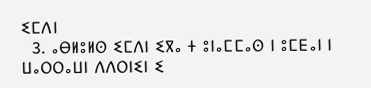ⵉⵎⴷⵏ
  3. ⴰⴱⵍⵓⵍⵙ ⵉⵎⴷⵏ ⵉⴳⴰ ⵜ ⵓⵏⴰⵎⵎⴰⵙ ⵏ ⵓⵎⴹⴰⵏ ⵏ ⵡⴰⵔⵔⴰⵡⵏ ⴷⴷⵔⵏⵉⵏ ⵉ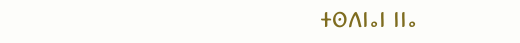ⵜⵙⴷⵏⴰⵏ ⵏⵏⴰ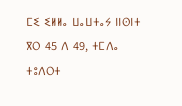ⵎⵉ ⵉⵍⵍⴰ ⵡⴰⵡⵜⴰⵢ ⵏⵏⵙⵏⵜ ⴳⵔ 45 ⴷ 49, ⵜⵎⴷⴰ ⵜⵓⴷⵔⵜ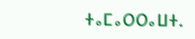ⵜⴰⵎⴰⵔⵔⴰⵡⵜ.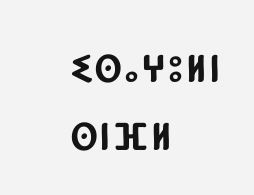ⵉⵙⴰⵖⵓⵍⵏ
ⵙⵏⴼⵍ